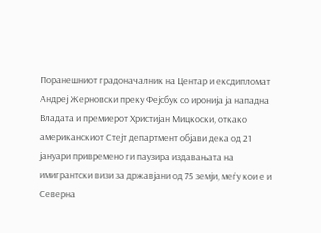Поранешниот градоначалник на Центар и ексдипломат Андреј Жерновски преку Фејсбук со иронија ја нападна Владата и премиерот Христијан Мицкоски, откако американскиот Стејт департмент објави дека од 21 јануари привремено ги паузира издавањата на имигрантски визи за државјани од 75 земји, меѓу кои е и Северна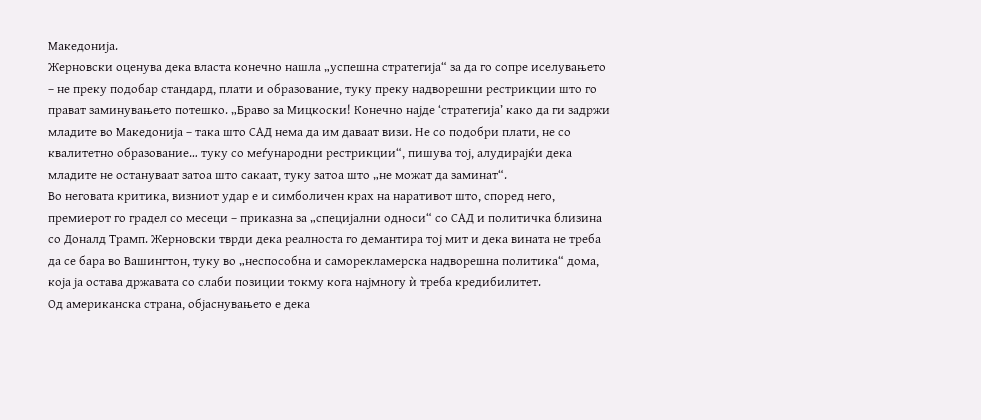Македонија.
Жерновски оценува дека власта конечно нашла „успешна стратегија“ за да го сопре иселувањето – не преку подобар стандард, плати и образование, туку преку надворешни рестрикции што го прават заминувањето потешко. „Браво за Мицкоски! Конечно најде ‘стратегија’ како да ги задржи младите во Македонија – така што САД нема да им даваат визи. Не со подобри плати, не со квалитетно образование… туку со меѓународни рестрикции“, пишува тој, алудирајќи дека младите не остануваат затоа што сакаат, туку затоа што „не можат да заминат“.
Во неговата критика, визниот удар е и симболичен крах на наративот што, според него, премиерот го градел со месеци – приказна за „специјални односи“ со САД и политичка близина со Доналд Трамп. Жерновски тврди дека реалноста го демантира тој мит и дека вината не треба да се бара во Вашингтон, туку во „неспособна и саморекламерска надворешна политика“ дома, која ја остава државата со слаби позиции токму кога најмногу ѝ треба кредибилитет.
Од американска страна, објаснувањето е дека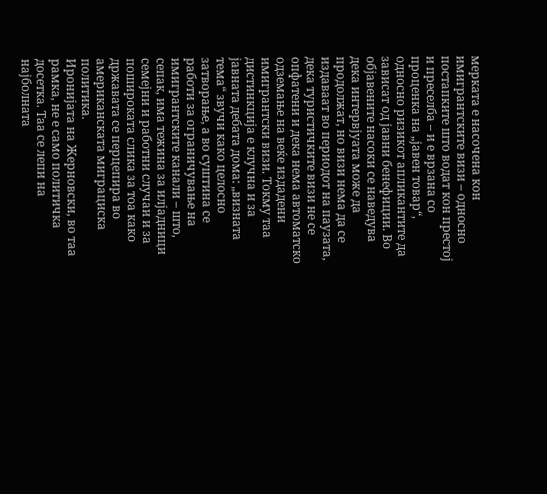мерката е насочена кон имигрантските визи – односно постапките што водат кон престој и преселба – и е врзана со проценка на „јавен товар“, односно ризикот апликантите да зависат од јавни бенефиции. Во објавените насоки се наведува дека интервјуата може да продолжат, но визи нема да се издаваат во периодот на паузата, дека туристичките визи не се опфатени и дека нема автоматско одземање на веќе издадени имигрантски визи. Токму таа дистинкција е клучна и за јавната дебата дома: „визната тема“ звучи како целосно затворање, а во суштина се работи за ограничување на имигрантските канали – што, сепак, има тежина за илјадници семејни и работни случаи и за пошироката слика за тоа како државата се перцепира во американската миграциска политика.
Иронијата на Жерновски, во таа рамка, не е само политичка досетка. Таа се лепи на најболната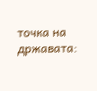точка на државата: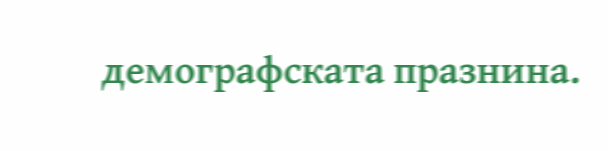демографската празнина.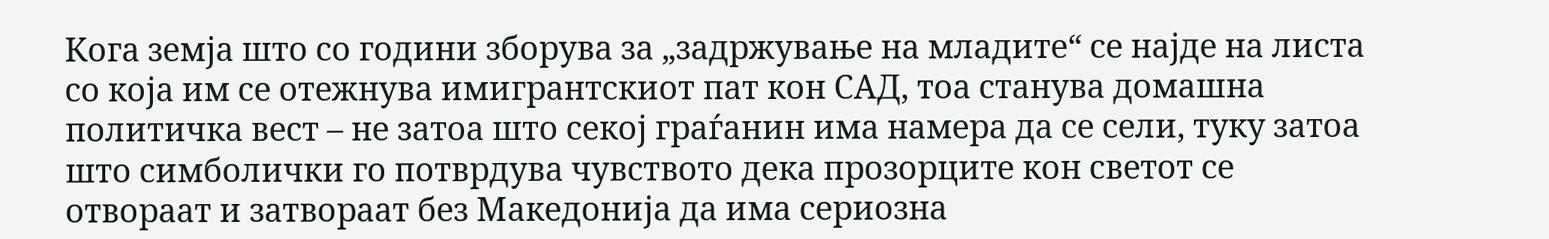Кога земја што со години зборува за „задржување на младите“ се најде на листа со која им се отежнува имигрантскиот пат кон САД, тоа станува домашна политичка вест – не затоа што секој граѓанин има намера да се сели, туку затоа што симболички го потврдува чувството дека прозорците кон светот се отвораат и затвораат без Македонија да има сериозна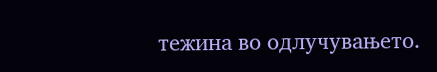тежина во одлучувањето.